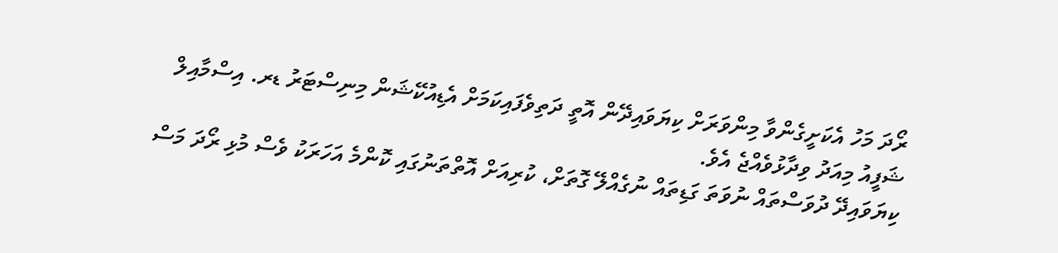ރޯދަ މަހު އެކަށީގެންވާ މިންވަރަށް ކިޔަވައިދޭން އޮތީ ދަތިވެފައިކަމަށް އެޑިއުކޭޝަން މިނިސްޓަރު ޑރ. އިސްމާއިލް ޝަފީއު މިއަދު ވިދާޅުވެއްޖެ އެވެ.
ކިޔަވައިދޭ ދުވަސްތައް ނުވަތަ ގަޑިތައް ނުގެއްލޭ ގޮތަށް، ކުރިއަށް އޮތްތަނުގައި ކޮންމެ އަހަރަކު ވެސް މުޅި ރޯދަ މަސް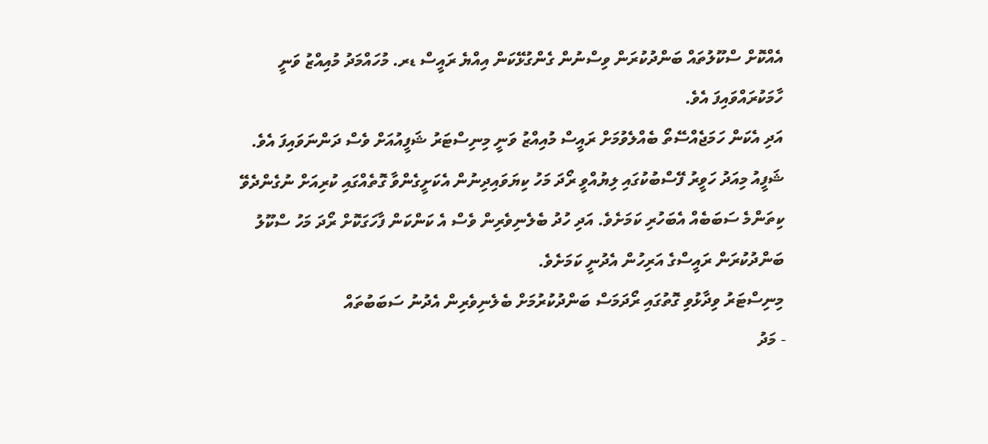އެއްކޮށް ސްކޫލުތައް ބަންދުކުރަން ވިސްނުން ގެންގުޅޭކަން އިއްޔެ ރައީސް ޑރ. މުހައްމަދު މުއިއްޒު ވަނީ ހާމަކުރައްވައިފަ އެވެ.
އަދި އެކަން ހަމަޖެއްސޭތޯ ބެއްލެވުމަށް ރައީސް މުއިއްޒު ވަނީ މިނިސްޓަރު ޝަފީއުއަށް ވެސް ދަންނަވައިފަ އެވެ.
ޝަފީއު މިއަދު ހަވީރު ފޭސްބުކުގައި ލިޔުއްވީ ރޯދަ މަހު ކިޔަވައިދިނުން އެކަށީގެންވާ ގޮތެއްގައި ކުރިއަށް ނުގެންދެވޭ ކިތަންމެ ސަބަބެއް އެބަހުރި ކަމަށެވެ. އަދި ހުދު ބެލެނިވެރިން ވެސް އެ ކަންކަން ފާހަގަކޮށް ރޯދަ މަހު ސްކޫލު ބަންދުކުރަން ރައީސްގެ އަރިހުން އެދުނީ ކަމަށެވެ.
މިނިސްޓަރު ވިދާޅުވި ގޮތުގައި ރޯދަމަސް ބަންދުކުރުމަށް ބެލެނިވެރިން އެދުނު ސަބަބުތައް
- މަދު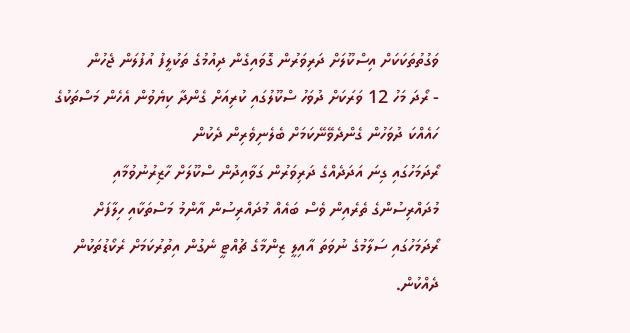ވަގުތުތަކަކަށް އިސްކޫލަށް ދަރިވަރުން ގޮވައިގެން ދިއުމުގެ ތަކުލީފު އުފުލަން ޖެހުން
- ރޯދަ މަހު 12 ވަރަކަށް ދުވަހު ސްކޫލުގައި ކުރިއަށް ގެންދާ ކިޔެވުން އެހެން މަސްތަކުގެ ހައެއްކަ ދުވަހުން ގެންދެވޭނޭކަމަށް ބެލެނިވެރިން ދެކުން
ރޯދަމަހުގައި ގިނަ އަދަދެއްގެ ދަރިވަރުން ގަވާއިދުން ސްކޫލަށް ހާޒިރުނުވުމާއި މުދައްރިސުންގެ ތެރެއިން ވެސް ބައެއް މުދައްރިސުން އާންމު މަސްތަކާއި ހިލާފަށް ރޯދަމަހުގައި ސަލާމުގެ ނުވަތަ އާއިލީ ޒިންމާގެ ޗުއްޓީ ނެގުން އިތުރުކަމަށް ރެކޯޑުތަކުން ދެއްކުން.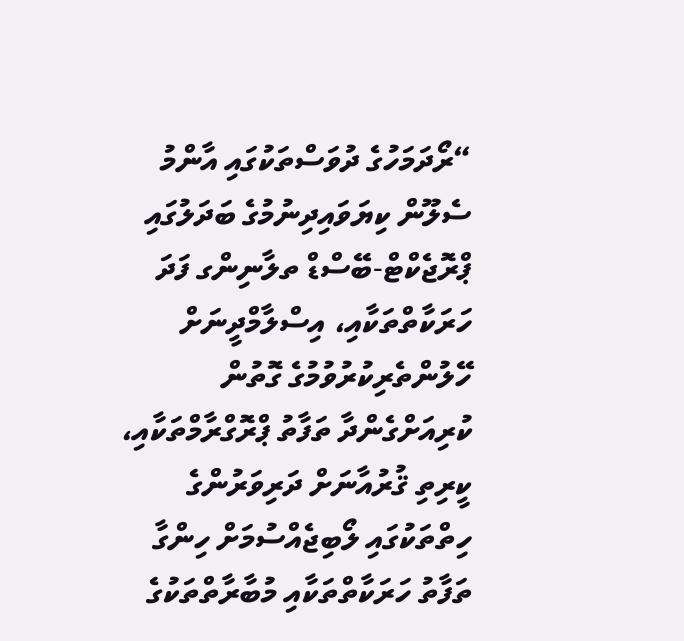“ރޯދަމަހުގެ ދުވަސްތަކުގައި އާންމު ސެލޫން ކިޔަވައިދިނުމުގެ ބަދަލުގައި ޕްރޮޖެކްޓް-ބޭސްޑް ތލާނިންގ ފަދަ ހަރަކާތްތަކާއި، އިސްލާމްދީނަށް ހޭލުންތެރިކުރުވުމުގެ ގޮތުން ކުރިއަށްގެންދާ ތަފާތު ޕްރޮގްރާމްތަކާއި، ކީރިތި ޤުރުއާނަށް ދަރިވަރުންގެ ހިތްތަކުގައި ލޯބިޖެއްސުމަށް ހިންގާ ތަފާތު ހަރަކާތްތަކާއި މުބާރާތްތަކުގެ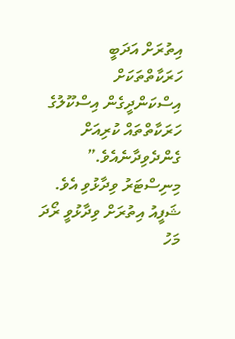އިތުރަށް އަދަބީ ހަރަކާތްތަކަށް އިސްކަންދީގެން އިސްކޫލުގެ ހަރަކާތްތައް ކުރިއަށް ގެންދެވިދާނެއެވެ.” މިނިސްޓަރު ވިދާޅުވި އެވެ.
ޝަފީއު އިތުރަށް ވިދާޅުވީ ރޯދަ މަހު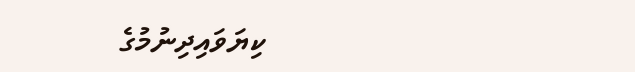ކިޔަވައިދިނުމުގެ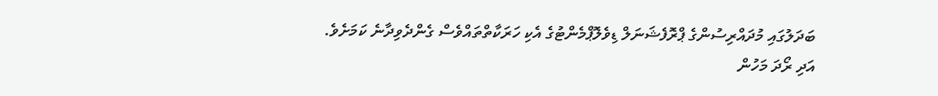ބަދަލުގައި މުދައްރިސުންގެ ޕްރޮފެޝަނަލް ޑިވެލޮޕްމެންޓުގެ އެކި ހަރަކާތްތައްވެސް ގެންދެވިދާނެ ކަމަށެވެ.
އަދި ރޯދަ މަހުން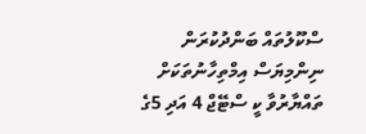ސްކޫލުތައް ބަންދުކުރަން ނިންމިޔަސް އިމްތިހާނުތަކަށް ތައްޔާރުވާ ކީ ސްޓޭޖް 4 އަދި 5ގެ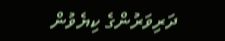ދަރިވަރުންގެ ކިޔެވުން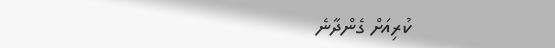ކުރިއަށް ގެންދާނެ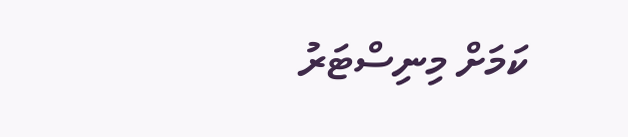ކަމަށް މިނިސްޓަރު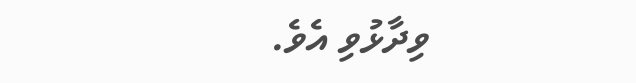ވިދާޅުވި އެވެ.